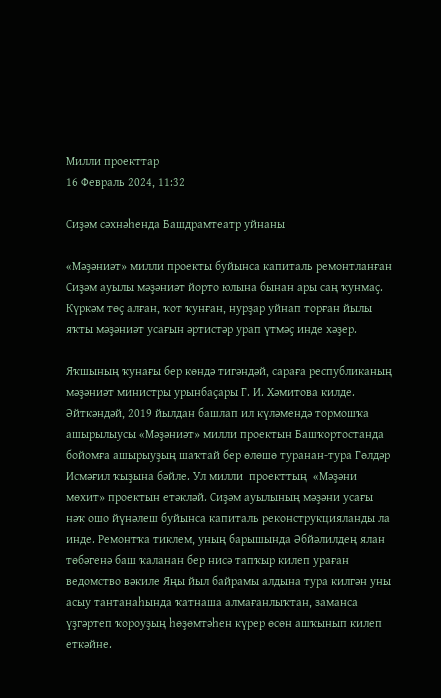Милли проекттар
16 Февраль 2024, 11:32

Сиҙәм сәхнәһенда Башдрамтеатр уйнаны

«Мәҙәниәт» милли проекты буйынса капиталь ремонтланған Сиҙәм ауылы мәҙәниәт йорто юлына бынан ары саң ҡунмаҫ. Күркәм төҫ алған, ҡот ҡунған, нурҙар уйнап торған йылы яҡты мәҙәниәт усағын әртистәр урап үтмәҫ инде хәҙер.

Яҡшының ҡунағы бер көндә тигәндәй, сараға республиканың мәҙәниәт министры урынбаҫары Г. И. Хәмитова килде. Әйткәндәй, 2019 йылдан башлап ил күләмендә тормошҡа ашырылыусы «Мәҙәниәт» милли проектын Башҡортостанда бойомға ашырыуҙың шаҡтай бер өлөшө туранан-тура Гөлдәр Исмәғил ҡыҙына бәйле. Ул милли  проекттың  «Мәҙәни мөхит» проектын етәкләй. Сиҙәм ауылының мәҙәни усағы нәҡ ошо йүнәлеш буйынса капиталь реконструкцияланды ла инде. Ремонтҡа тиклем, уның барышында Әбйәлилдең ялан төбәгенә баш ҡаланан бер нисә тапҡыр килеп ураған ведомство вәкиле Яңы йыл байрамы алдына тура килгән уны асыу тантанаһында ҡатнаша алмағанлыҡтан, заманса үҙгәртеп ҡороуҙың һөҙөмтәһен күрер өсөн ашҡынып килеп еткәйне.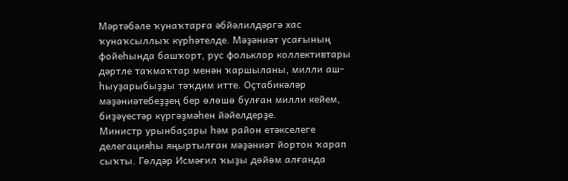Мәртәбәле ҡунаҡтарға әбйәлилдәргә хас ҡунаҡсыллыҡ күрһәтелде. Мәҙәниәт усағының фойеһында башҡорт, рус фольклор коллективтары дәртле таҡмаҡтар менән ҡаршыланы, милли аш-һыуҙарыбыҙҙы тәҡдим итте. Оҫтабикәләр мәҙәниәтебеҙҙең бер өлөшө булған милли кейем, биҙәүестәр күргәҙмәһен йәйелдерҙе.
Министр урынбаҫары һәм район етәкселеге делегацияһы яңыртылған мәҙәниәт йортон ҡарап сыҡты. Гөлдәр Исмәғил ҡыҙы дөйөм алғанда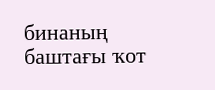бинаның баштағы ҡот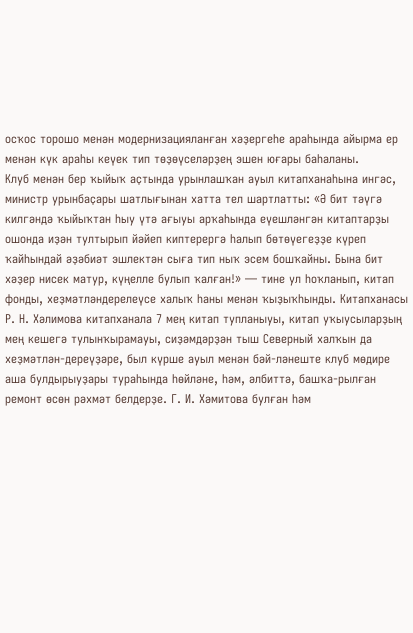осҡос торошо менән модернизацияланған хәҙергеһе араһында айырма ер менән күк араһы кеүек тип төҙөүселәрҙең эшен юғары баһаланы.
Клуб менән бер ҡыйыҡ аҫтында урынлашҡан ауыл китапханаһына ингәс, министр урынбаҫары шатлығынан хатта тел шартлатты: «Ә бит тәүгә килгәндә ҡыйыҡтан һыу үтә ағыуы арҡаһында еүешләнгән китаптарҙы ошонда иҙән тултырып йәйеп киптерергә һалып бөтөүегеҙҙе күреп ҡайһындай әҙәбиәт эшлектән сыға тип ныҡ эсем бошҡайны. Бына бит хәҙер нисек матур, күңелле булып ҡалған!» — тине ул һоҡланып, китап фонды, хеҙмәтләндерелеүсе халыҡ һаны менән ҡыҙыҡһынды. Китапханасы Р. Н. Хәлимова китапханала 7 мең китап тупланыуы, китап уҡыусыларҙың мең кешегә тулынҡырамауы, сиҙәмдәрҙән тыш Северный халҡын да хеҙмәтлән-дереүҙәре, был күрше ауыл менән бәй-ләнеште клуб мөдире аша булдырыуҙары тураһында һөйләне, һәм, әлбиттә, башҡа-рылған ремонт өсөн рәхмәт белдерҙе. Г. И. Хәмитова булған һәм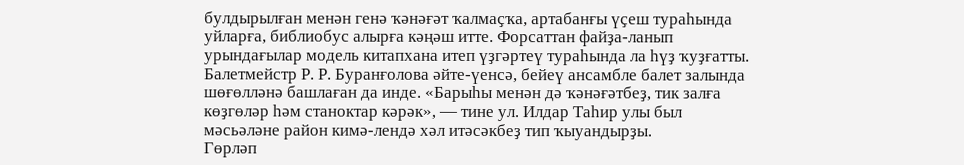булдырылған менән генә ҡәнәғәт ҡалмаҫҡа, артабанғы үҫеш тураһында уйларға, библиобус алырға кәңәш итте. Форсаттан файҙа-ланып урындағылар модель китапхана итеп үҙгәртеү тураһында ла һүҙ ҡуҙғатты.
Балетмейстр Р. Р. Буранғолова әйте-үенсә, бейеү ансамбле балет залында шөғөлләнә башлаған да инде. «Барыһы менән дә ҡәнәғәтбеҙ, тик залға көҙгөләр һәм станоктар кәрәк», — тине ул. Илдар Таһир улы был мәсьәләне район кимә-лендә хәл итәсәкбеҙ тип ҡыуандырҙы.
Гөрләп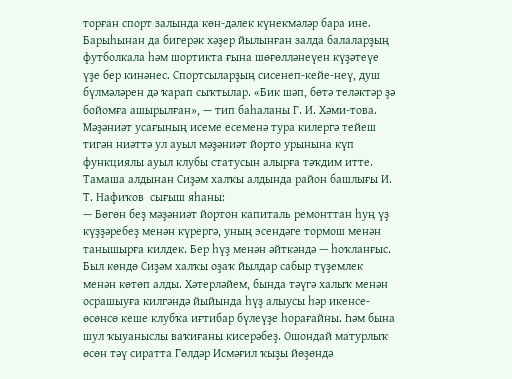торған спорт залында көн-дәлек күнекмәләр бара ине. Барыһынан да бигерәк хәҙер йылынған залда балаларҙың футболкала һәм шортикта ғына шөғөлләнеүен күҙәтеүе үҙе бер кинәнес. Спортсыларҙың сисенеп-кейе-неү, душ бүлмәләрен дә ҡарап сыҡтылар. «Бик шәп, бөтә теләктәр ҙә бойомға ашырылған», — тип баһаланы Г. И. Хәми-това. Мәҙәниәт усағының исеме есеменә тура килергә тейеш тигән ниәттә ул ауыл мәҙәниәт йорто урынына күп функциялы ауыл клубы статусын алырға тәҡдим итте.
Тамаша алдынан Сиҙәм халҡы алдында район башлығы И. Т. Нафиҡов  сығыш яһаны:
— Бөгөн беҙ мәҙәниәт йортон капиталь ремонттан һуң үҙ күҙҙәребеҙ менән күрергә, уның эсендәге тормош менән танышырға килдек. Бер һүҙ менән әйткәндә — һоҡланғыс. Был көндө Сиҙәм халҡы оҙаҡ йылдар сабыр түҙемлек менән көтөп алды. Хәтерләйем, бында тәүгә халыҡ менән осрашыуға килгәндә йыйында һүҙ алыусы һәр икенсе-өсөнсө кеше клубҡа иғтибар бүлеүҙе һорағайны. Һәм бына шул ҡыуаныслы ваҡиғаны кисерәбеҙ. Ошондай матурлыҡ өсөн тәү сиратта Гөлдәр Исмәғил ҡыҙы йөҙөндә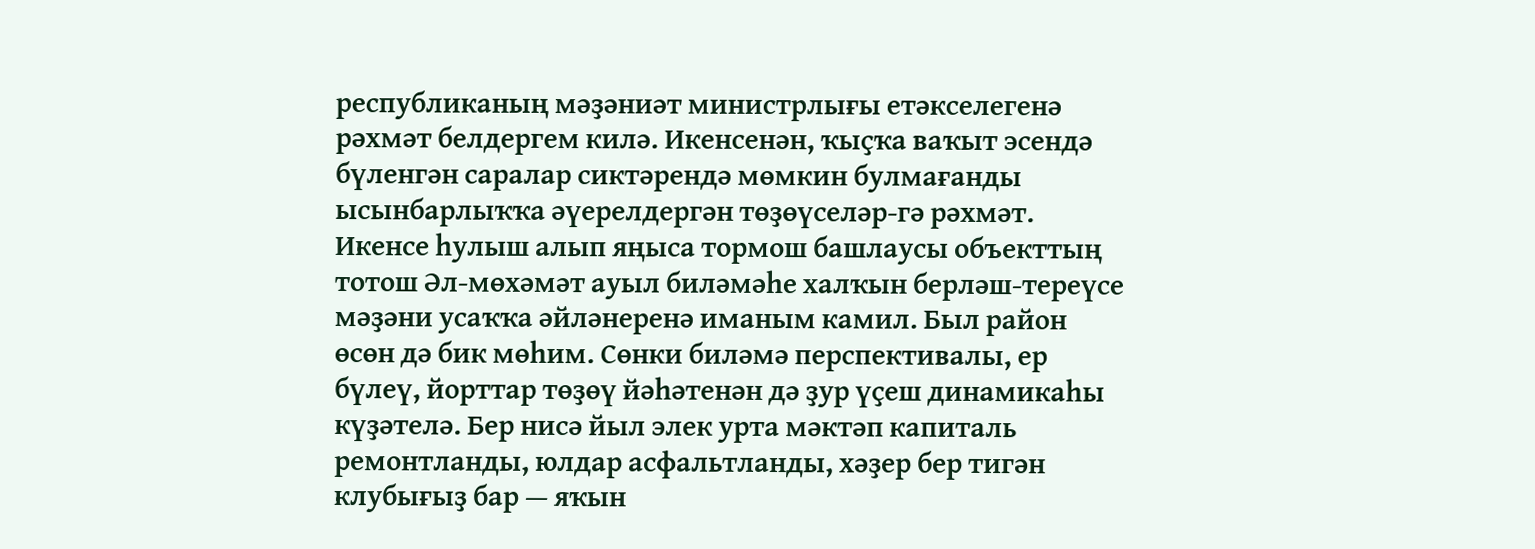республиканың мәҙәниәт министрлығы етәкселегенә рәхмәт белдергем килә. Икенсенән, ҡыҫҡа ваҡыт эсендә бүленгән саралар сиктәрендә мөмкин булмағанды ысынбарлыҡҡа әүерелдергән төҙөүселәр-гә рәхмәт. Икенсе һулыш алып яңыса тормош башлаусы объекттың тотош Әл-мөхәмәт ауыл биләмәһе халҡын берләш-тереүсе мәҙәни усаҡҡа әйләнеренә иманым камил. Был район өсөн дә бик мөһим. Сөнки биләмә перспективалы, ер бүлеү, йорттар төҙөү йәһәтенән дә ҙур үҫеш динамикаһы күҙәтелә. Бер нисә йыл элек урта мәктәп капиталь ремонтланды, юлдар асфальтланды, хәҙер бер тигән клубығыҙ бар — яҡын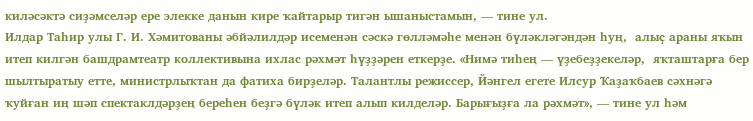киләсәктә сиҙәмселәр ере элекке данын кире ҡайтарыр тигән ышаныстамын, — тине ул.
Илдар Таһир улы Г. И. Хәмитованы әбйәлилдәр исеменән сәскә гөлләмәһе менән бүләкләгәндән һуң,  алыҫ араны яҡын итеп килгән башдрамтеатр коллективына ихлас рәхмәт һүҙҙәрен еткерҙе. «Нимә тиһең — үҙебеҙҙекеләр,  яҡташтарға бер шылтыратыу етте, министрлыҡтан да фатиха бирҙеләр. Талантлы режиссер, Йәнгел егете Илсур Ҡаҙаҡбаев сәхнәгә ҡуйған иң шәп спектаклдәрҙең береһен беҙгә бүләк итеп алып килделәр. Барығыҙға ла рәхмәт», — тине ул һәм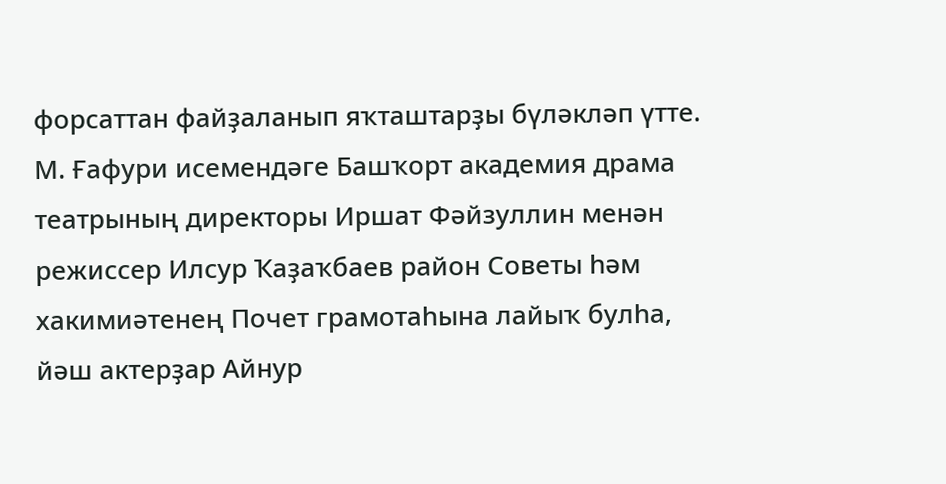форсаттан файҙаланып яҡташтарҙы бүләкләп үтте. М. Ғафури исемендәге Башҡорт академия драма театрының директоры Иршат Фәйзуллин менән режиссер Илсур Ҡаҙаҡбаев район Советы һәм хакимиәтенең Почет грамотаһына лайыҡ булһа, йәш актерҙар Айнур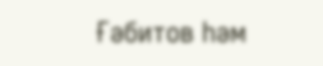Ғәбитов һәм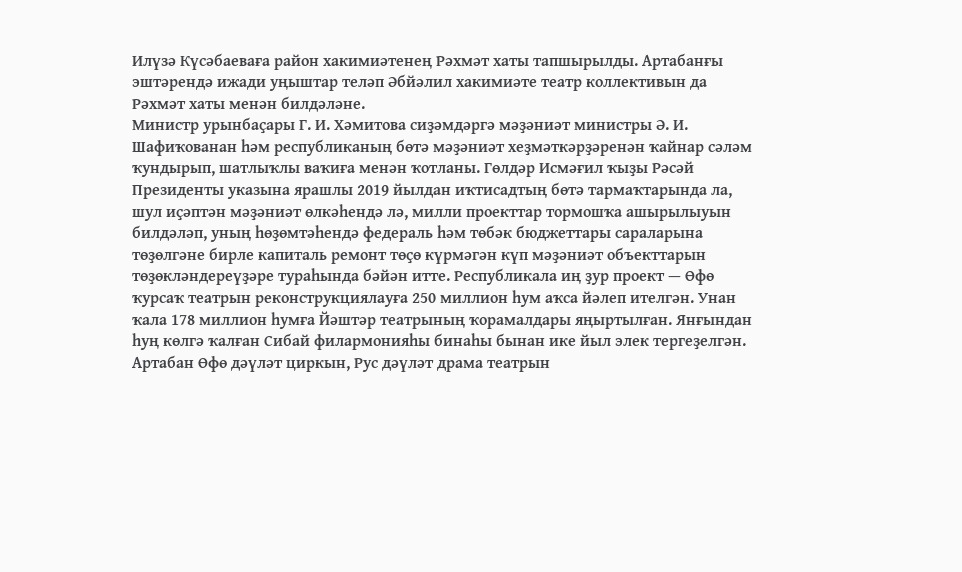Илүзә Күсәбаеваға район хакимиәтенең Рәхмәт хаты тапшырылды. Артабанғы эштәрендә ижади уңыштар теләп Әбйәлил хакимиәте театр коллективын да Рәхмәт хаты менән билдәләне.
Министр урынбаҫары Г. И. Хәмитова сиҙәмдәргә мәҙәниәт министры Ә. И. Шафиҡованан һәм республиканың бөтә мәҙәниәт хеҙмәткәрҙәренән ҡайнар сәләм ҡундырып, шатлыҡлы ваҡиға менән ҡотланы. Гөлдәр Исмәғил ҡыҙы Рәсәй Президенты указына ярашлы 2019 йылдан иҡтисадтың бөтә тармаҡтарында ла, шул иҫәптән мәҙәниәт өлкәһендә лә, милли проекттар тормошҡа ашырылыуын билдәләп, уның һөҙөмтәһендә федераль һәм төбәк бюджеттары сараларына төҙөлгәне бирле капиталь ремонт төҫө күрмәгән күп мәҙәниәт объекттарын төҙөкләндереүҙәре тураһында бәйән итте. Республикала иң ҙур проект — Өфө ҡурсаҡ театрын реконструкциялауға 250 миллион һум аҡса йәлеп ителгән. Унан ҡала 178 миллион һумға Йәштәр театрының ҡорамалдары яңыртылған. Янғындан һуң көлгә ҡалған Сибай филармонияһы бинаһы бынан ике йыл элек тергеҙелгән. Артабан Өфө дәүләт циркын, Рус дәүләт драма театрын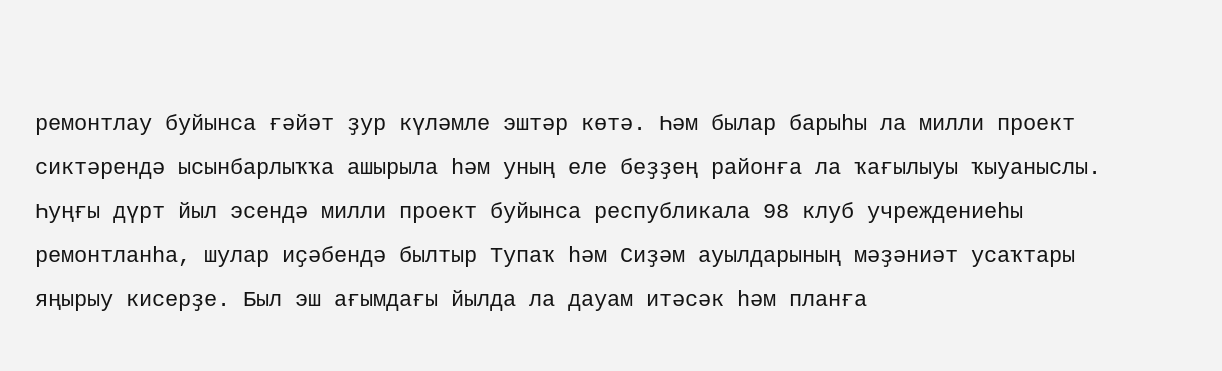ремонтлау буйынса ғәйәт ҙур күләмле эштәр көтә. Һәм былар барыһы ла милли проект сиктәрендә ысынбарлыҡҡа ашырыла һәм уның еле беҙҙең районға ла ҡағылыуы ҡыуаныслы. Һуңғы дүрт йыл эсендә милли проект буйынса республикала 98 клуб учреждениеһы ремонтланһа, шулар иҫәбендә былтыр Тупаҡ һәм Сиҙәм ауылдарының мәҙәниәт усаҡтары яңырыу кисерҙе. Был эш ағымдағы йылда ла дауам итәсәк һәм планға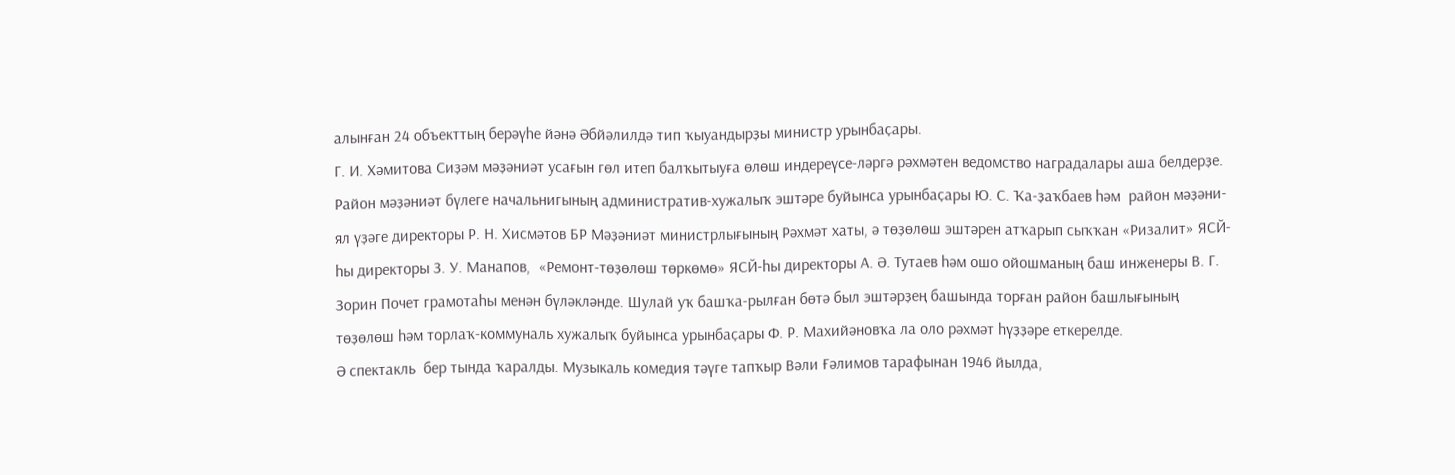алынған 24 объекттың берәүһе йәнә Әбйәлилдә тип ҡыуандырҙы министр урынбаҫары.
Г. И. Хәмитова Сиҙәм мәҙәниәт усағын гөл итеп балҡытыуға өлөш индереүсе-ләргә рәхмәтен ведомство наградалары аша белдерҙе. Район мәҙәниәт бүлеге начальнигының административ-хужалыҡ эштәре буйынса урынбаҫары Ю. С. Ҡа-ҙаҡбаев һәм  район мәҙәни-ял үҙәге директоры Р. Н. Хисмәтов БР Мәҙәниәт министрлығының Рәхмәт хаты, ә төҙөлөш эштәрен атҡарып сыҡҡан «Ризалит» ЯСЙ-һы директоры З. У. Манапов,  «Ремонт-төҙөлөш төркөмө» ЯСЙ-һы директоры А. Ә. Тутаев һәм ошо ойошманың баш инженеры В. Г. Зорин Почет грамотаһы менән бүләкләнде. Шулай уҡ башҡа-рылған бөтә был эштәрҙең башында торған район башлығының төҙөлөш һәм торлаҡ-коммуналь хужалыҡ буйынса урынбаҫары Ф. Р. Махийәновҡа ла оло рәхмәт һүҙҙәре еткерелде.
Ә спектакль  бер тында ҡаралды. Музыкаль комедия тәүге тапҡыр Вәли Ғәлимов тарафынан 1946 йылда,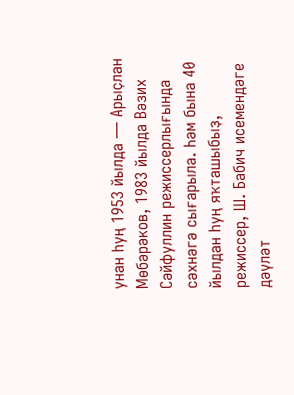унан һуң 1953 йылда — Арыҫлан Мөбәрәков, 1983 йылда Вәзих Сәйфуллин режиссерлығында сәхнәгә сығарыла. Һәм бына 40 йылдан һуң яҡташыбыҙ, режиссер, Ш. Бабич исемендәге дәүләт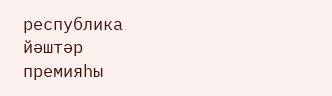республика йәштәр премияһы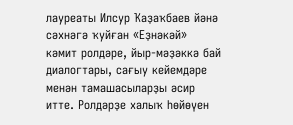лауреаты Илсур Ҡаҙаҡбаев йәнә сәхнәгә ҡуйған «Еҙнәкәй» кәмит ролдәре, йыр-мәҙәккә бай диалогтары, сағыу кейемдәре менән тамашасыларҙы әсир итте. Ролдәрҙе халыҡ һөйөүен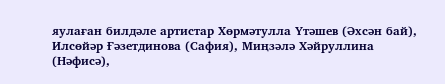яулаған билдәле артистар Хөрмәтулла Үтәшев (Әхсән бай), Илсөйәр Ғәзетдинова (Сафия), Миңзәлә Хәйруллина (Нәфисә),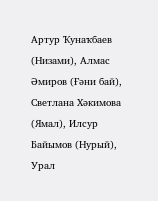Артур Ҡунаҡбаев (Низами), Алмас Әмиров (Ғәни бай), Светлана Хәкимова (Ямал), Илсур Байымов (Нурый), Урал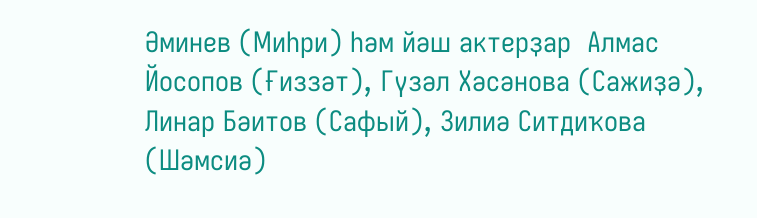Әминев (Миһри) һәм йәш актерҙар  Алмас Йосопов (Ғиззәт), Гүзәл Хәсәнова (Сажиҙә), Линар Бәитов (Сафый), Зилиә Ситдиҡова (Шәмсиә)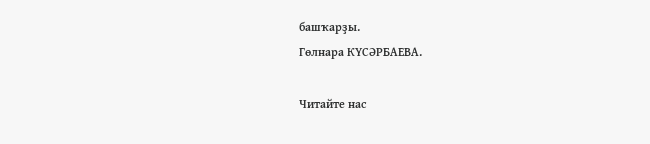башҡарҙы.
Гөлнара КҮСӘРБАЕВА.

Читайте нас